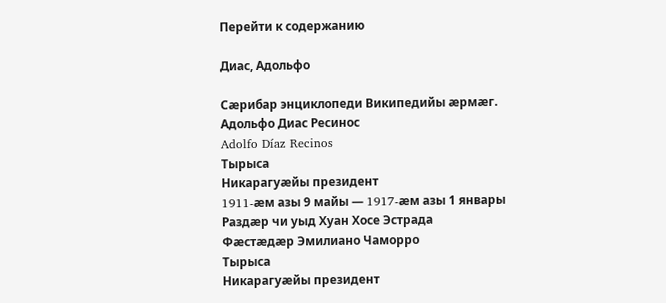Перейти к содержанию

Диас, Адольфо

Сæрибар энциклопеди Википедийы æрмæг.
Адольфо Диас Ресинос
Adolfo Díaz Recinos
Тырыса
Никарагуæйы президент
1911-æм азы 9 майы — 1917-æм азы 1 январы
Раздæр чи уыд Хуан Хосе Эстрада
Фæстæдæр Эмилиано Чаморро
Тырыса
Никарагуæйы президент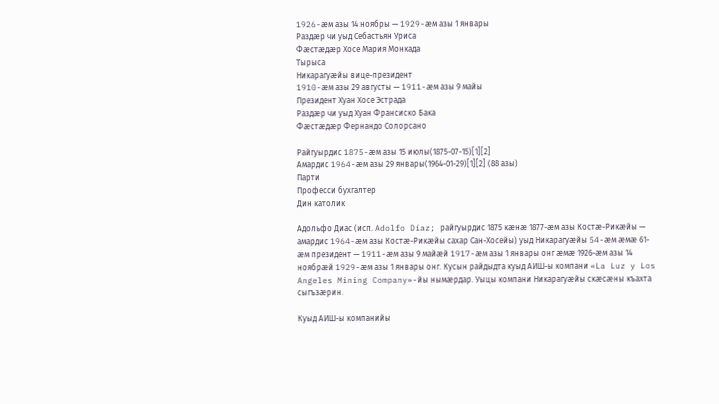1926-æм азы 14 ноябры — 1929-æм азы 1 январы
Раздæр чи уыд Себастьян Уриса
Фæстæдæр Хосе Мария Монкада
Тырыса
Никарагуæйы вице-президент
1910-æм азы 29 августы — 1911-æм азы 9 майы
Президент Хуан Хосе Эстрада
Раздæр чи уыд Хуан Франсиско Бака
Фæстæдæр Фернандо Солорсано

Райгуырдис 1875-æм азы 15 июлы(1875-07-15)[1][2]
Амардис 1964-æм азы 29 январы(1964-01-29)[1][2] (88 азы)
Парти
Професси бухгалтер
Дин католик

Адольфо Диас (исп. Adolfo Díaz; райгуырдис 1875 кæнæ 1877-æм азы Костæ-Рикæйы — амардис 1964-æм азы Костæ-Рикæйы сахар Сан-Хосейы) уыд Никарагуæйы 54-æм æмæ 61-æм президент — 1911-æм азы 9 майæй 1917-æм азы 1 январы онг æмæ 1926-æм азы 14 ноябрæй 1929-æм азы 1 январы онг. Кусын райдыдта куыд АИШ-ы компани «La Luz y Los Angeles Mining Company»-йы нымæрдар. Уыцы компани Никарагуæйы скæсæны къахта сыгъзæрин.

Куыд АИШ-ы компанийы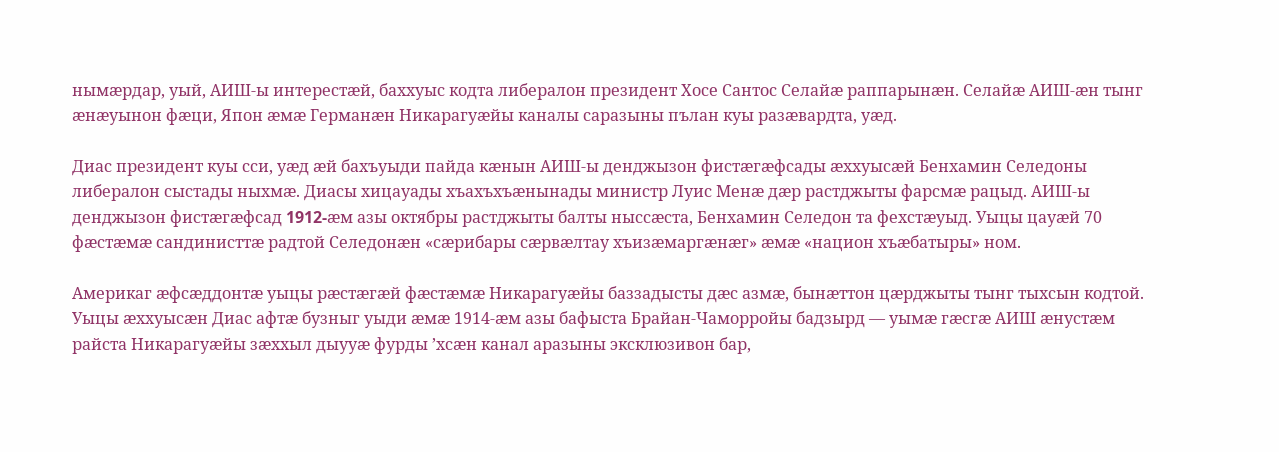нымæрдар, уый, АИШ-ы интерестæй, баххуыс кодта либералон президент Хосе Сантос Селайæ раппарынæн. Селайæ АИШ-æн тынг æнæуынон фæци, Япон æмæ Германæн Никарагуæйы каналы саразыны пълан куы разæвардта, уæд.

Диас президент куы сси, уæд æй бахъуыди пайда кæнын АИШ-ы денджызон фистæгæфсады æххуысæй Бенхамин Селедоны либералон сыстады ныхмæ. Диасы хицауады хъахъхъæнынады министр Луис Менæ дæр растджыты фарсмæ рацыд. АИШ-ы денджызон фистæгæфсад 1912-æм азы октябры растджыты балты ныссæста, Бенхамин Селедон та фехстæуыд. Уыцы цауæй 70 фæстæмæ сандинисттæ радтой Селедонæн «сæрибары сæрвæлтау хъизæмаргæнæг» æмæ «национ хъæбатыры» ном.

Америкаг æфсæддонтæ уыцы рæстæгæй фæстæмæ Никарагуæйы баззадысты дæс азмæ, бынæттон цæрджыты тынг тыхсын кодтой. Уыцы æххуысæн Диас афтæ бузныг уыди æмæ 1914-æм азы бафыста Брайан-Чаморройы бадзырд — уымæ гæсгæ АИШ æнустæм райста Никарагуæйы зæххыл дыууæ фурды ’хсæн канал аразыны эксклюзивон бар,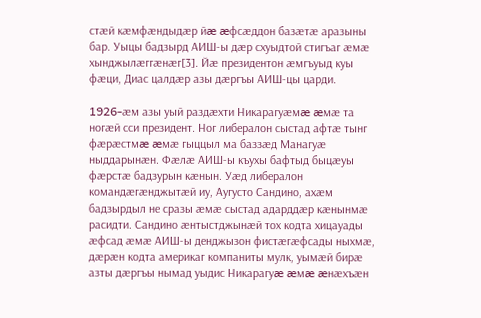стæй кæмфæндыдæр йæ æфсæддон базæтæ аразыны бар. Уыцы бадзырд АИШ-ы дæр схуыдтой стигъаг æмæ хынджылæггæнæг[3]. Йæ президентон æмгъуыд куы фæци, Диас цалдæр азы дæргъы АИШ-цы царди.

1926-æм азы уый раздæхти Никарагуæмæ æмæ та ногæй сси президент. Ног либералон сыстад афтæ тынг фæрæстмæ æмæ гыццыл ма баззæд Манагуæ ныддарынæн. Фæлæ АИШ-ы къухы бафтыд быцæуы фæрстæ бадзурын кæнын. Уæд либералон командæгæнджытæй иу, Аугусто Сандино, ахæм бадзырдыл не сразы æмæ сыстад адарддæр кæнынмæ расидти. Сандино æнтыстджынæй тох кодта хицауады æфсад æмæ АИШ-ы денджызон фистæгæфсады ныхмæ, дæрæн кодта америкаг компаниты мулк, уымæй бирæ азты дæргъы нымад уыдис Никарагуæ æмæ æнæхъæн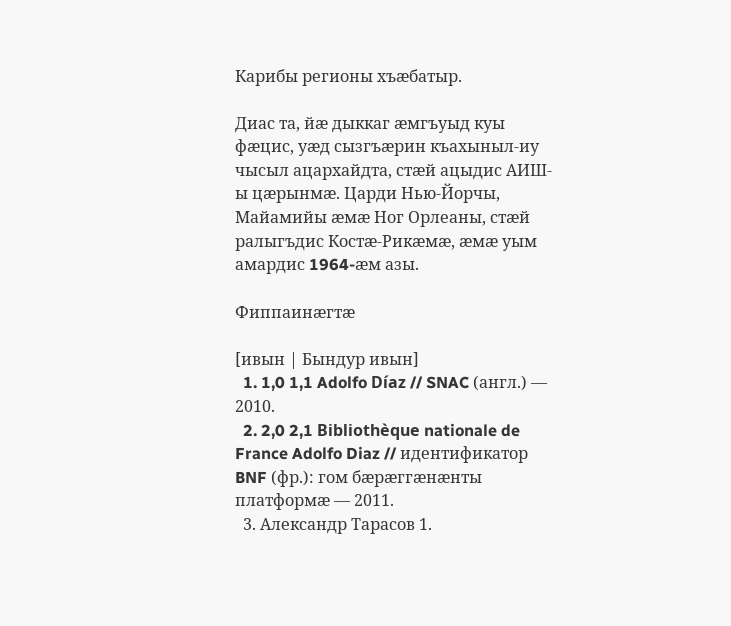Карибы регионы хъæбатыр.

Диас та, йæ дыккаг æмгъуыд куы фæцис, уæд сызгъæрин къахыныл-иу чысыл ацархайдта, стæй ацыдис АИШ-ы цæрынмæ. Царди Нью-Йорчы, Майамийы æмæ Ног Орлеаны, стæй ралыгъдис Костæ-Рикæмæ, æмæ уым амардис 1964-æм азы.

Фиппаинæгтæ

[ивын | Бындур ивын]
  1. 1,0 1,1 Adolfo Díaz // SNAC (англ.) — 2010.
  2. 2,0 2,1 Bibliothèque nationale de France Adolfo Diaz // идентификатор BNF (фр.): гом бæрæггæнæнты платформæ — 2011.
  3. Александр Тарасов 1.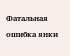Фатальная ошибка янки